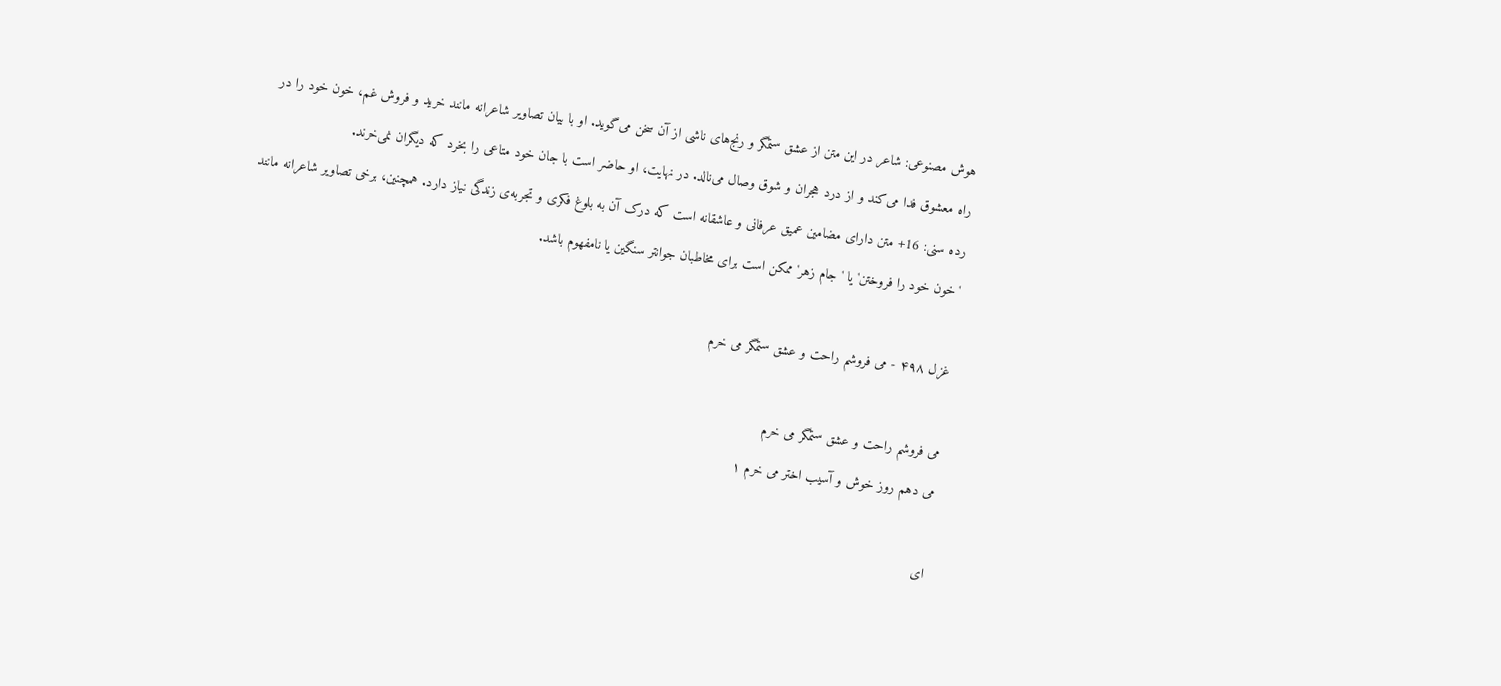هوش مصنوعی: شاعر در این متن از عشق ستمگر و رنج‌های ناشی از آن سخن می‌گوید. او با بیان تصاویر شاعرانه مانند خرید و فروش غم، خون خود را در راه معشوق فدا می‌کند و از درد هجران و شوق وصال می‌نالد. در نهایت، او حاضر است با جان خود متاعی را بخرد که دیگران نمی‌خرند.
رده سنی: 16+ متن دارای مضامین عمیق عرفانی و عاشقانه است که درک آن به بلوغ فکری و تجربه‌ی زندگی نیاز دارد. همچنین، برخی تصاویر شاعرانه مانند 'خون خود را فروختن' یا 'جام زهر' ممکن است برای مخاطبان جوانتر سنگین یا نامفهوم باشد.

غزل ۴۹۸ - می فروشم راحت و عشق ستمگر می خرم

می فروشم راحت و عشق ستمگر می خرم
می دهم روز خوش و آسیب اختر می خرم ۱

ای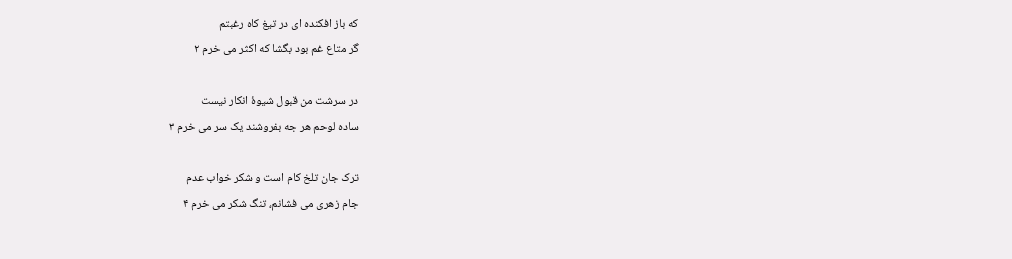که باز افکنده ای در تیغ کاه رغبتم
گر متاع غم بود بگشا که اکثر می خرم ۲

در سرشت من قبول شیوهٔ انکار نیست
ساده لوحم هر جه بفروشند یک سر می خرم ۳

ترک جان تلخ کام است و شکر خواب عدم
جام زهری می فشانم، تنگ شکر می خرم ۴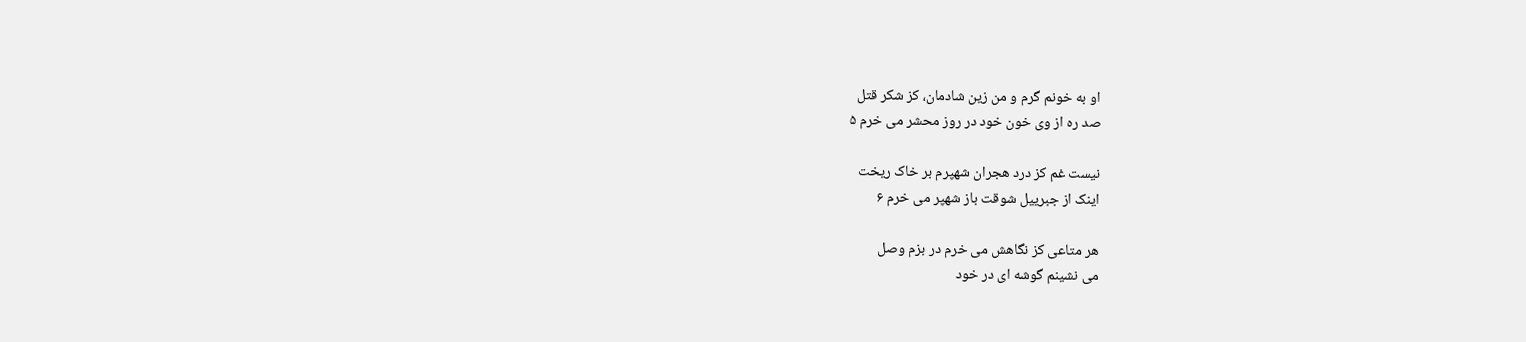او به خونم گرم و من زین شادمان، کز شکر قتل
صد ره از وی خون خود در روز محشر می خرم ۵

نیست غم کز درد هجران شهپرم بر خاک ریخت
اینک از جبرییل شوقت باز شهپر می خرم ۶

هر متاعی کز نگاهش می خرم در بزم وصل
می نشینم گوشه ای در خود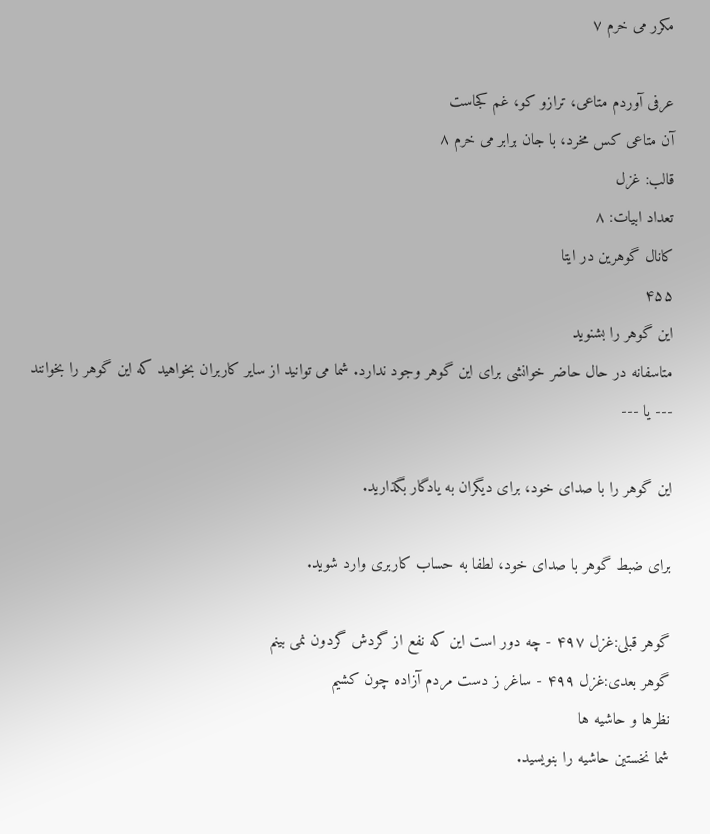مکرر می خرم ۷

عرفی آوردم متاعی، ترازو کو، غم کجاست
آن متاعی کس مخرد، با جان برابر می خرم ۸
قالب: غزل
تعداد ابیات: ۸
کانال گوهرین در ایتا
۴۵۵
این گوهر را بشنوید
متاسفانه در حال حاضر خوانشی برای این گوهر وجود ندارد. شما می توانید از سایر کاربران بخواهید که این گوهر را بخوانند
--- یا ---

این گوهر را با صدای خود، برای دیگران به یادگار بگذارید.

برای ضبط گوهر با صدای خود، لطفا به حساب کاربری وارد شوید.

گوهر قبلی:غزل ۴۹۷ - چه دور است این که نفع از گردش گردون نمی بینم
گوهر بعدی:غزل ۴۹۹ - ساغر ز دست مردم آزاده چون کشیم
نظرها و حاشیه ها
شما نخستین حاشیه را بنویسید.